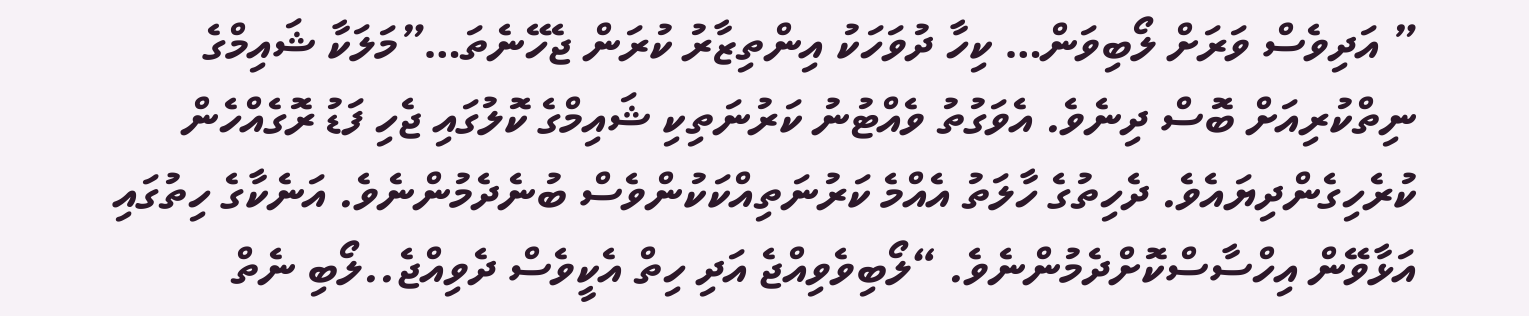” އަދިވެސް ވަރަށް ލޯބިވަން… ކިހާ ދުވަހަކު އިންތިޒާރު ކުރަން ޖެހޭނެތަ…”މަލަކާ ޝައިމްގެ ނިތްކުރިއަށް ބޮސް ދިނެވެ. އެވަގުތު ވެއްޓުނު ކަރުނަތިކި ޝައިމްގެ ކޮލުގައި ޖެހި ފަޑު ރޮގެއްހެން ކުރެހިގެންދިޔައެވެ. ދެހިތުގެ ހާލަތު އެއްމެ ކަރުނަތިއްކަކުންވެސް ބުނެދެމުންނެވެ. އަނެކާގެ ހިތުގައި އަޅާވޭން އިހްސާސްކޮށްދެމުންނެވެ. “ލޯބިވެވިއްޖެ އަދި ހިތް އެކީވެސް ދެވިއްޖެ..ލޯބި ނެތް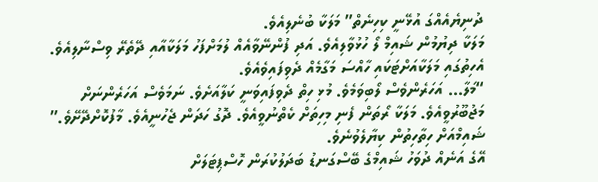ދުނިޔެއެއްގަ އުޅޭނީ ކިހިނެތް” މަލަކާ ބުނެލިއެވެ.
މަލަކާ ދިޔުމުން ޝައިމް ލޯ ހުޅުވާލިއެވެ. އަދި ފުންނޭވާއެއް ލުމަށްފަހު މަލަކާއާއި ދޭތެރޭ ވިސްނާލިއެވެ. އެހިތުގައި މަލަކާއަށްޓަކައި ހާއްސަ މަގާމެއް ދެވިފައިވެއެވެ.
“މަލާ… އަހަރެންވެސް ލޯބިވަމެވެ. މުޅި ހިތް ދެވިފައިވަނީ ކަލާއަށެވެ. ނަމަވެސް އަހަރެންނަށް މަޖުބޫރުވީއެވެ. މަލަކާ ރޯތަން ފެނި މިހިތަށް ކެތްނުވީއެވެ. ދޮގު ހަދަން ޖެހުނީއެވެ. މާފުކޮށްދޭށޭވެ.” ޝައިމްއަށް ހިތާހިތުން ކިޔާލެވުނެވެ.
އޭގެ އަނެއް ދުވަހު ޝައިމްގެ ބޭސްގަނޑު ބަދަލުކުރަން ހޮސްޕިޓަލަށް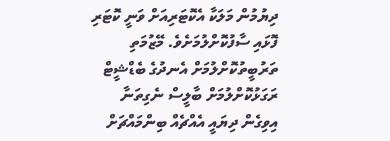ދިޔުމުން މަލަކާ އެކޮޓަރިއަށް ވަނީ ކޮޓަރި ފޮޅައި ސާފުކޮށްލުމަށެވެ. މޭޒުމަތި ތަރުބީތުކޮށްލުމަށް އެނދުގެ ބެޑްޝީޓް ރަގަޅުކޮށްލުމަށް ބާލީސް ނެގިތަނާ އިވިގެން ދިޔައީ އެއްޗެއް ބިންމައްޗަށް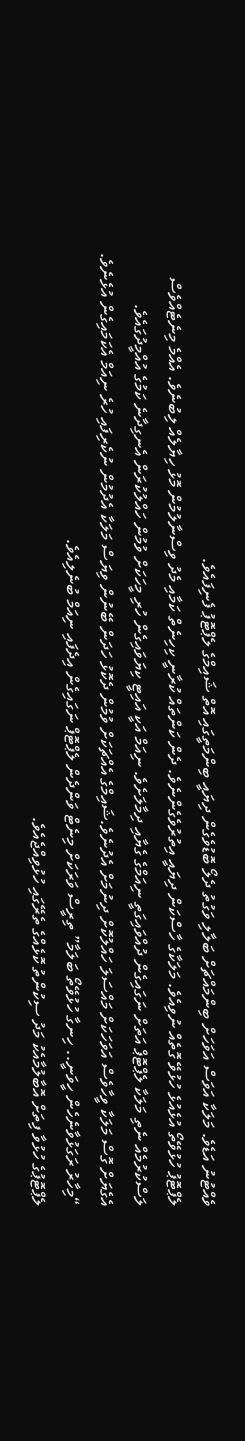ވެއްޓުނު އަޑެވެ. މަލަކާ އަވަސް އަވަހަށް ބިންމައްޗަށް ބަލާލި ވަގުތު ދެލޯ ބޮޑުވެގެން ދިޔައީ ބިންމަތީގައި އޮތް ޝައިމްގެ ލެޕްޓޮޕު ފެނިފައެވެ.
ލެޕްޓޮޕު ހުޅުވޭތޯ އުޅެއުޅެ ހުޅުވޭ ގޮތެއް ނުވިއެވެ. މަލަކާގެ ހާސްކަން ދިޔައީ އިތުރުވެގެންނެވެ. ދެން ކަންތައް ކުރާނީ ކިހިނެތް ކަމާއި މެދު ވިސްނާލުމުން މޮޅު ހިޔާލެއް ލިބުނެވެ. އެއްމެ މިނެޓެއްވެސް ލަސްކުރުމެއް ނެތި މަލަކާ ލެޕްޓޮޕް އަތަށް ނަގައިގެން ދުއްވައިގަތީ ނިއަމްގެ ގެޔާއި ދިމާލަށެވެ. ނިއަމް އަކީ އައިޓީ ކިޔަވައިގެން ހުރި މީހަކަށް ވުމުން ހައްލުކުރަން އެނގިދާނެ ކަމުގެ އުއްމީދުގައެވެ.
އެގެޔަށް ގޮސް މަލަކާ ވީހާވެސް އަވަހަކަށް މައްސަލަ ހައްލުކޮށް ދިނުމަށް އެދުނެވެ.ޝައިމްގެ އެއްޗަކަށް ވުމުން ދެކޮޅު ހަދަން ބޭނުން ވިޔަސް މަލަކާ އެދުމުން ނުކެރިފައި ހުރެ ނިއަމް އެކަމައިގެން އުޅެނެވެ.
“މިހާރު ރަގަޅުވާނެހެން ހީވަނީ.. ހިނގާ ހުޅުވޭތޯ ބަލަމާ” ތިރީސް ވަރަކަށް މިނެޓް ވަންދެން ލެޕްޓޮޕް ނަގައިގެން އިދެފައި ނިއަމް ބުނެލިއެވެ.
ލެޕްޓޮޕުގެ ހުޅުވާ ފިތަށް އޮބާލުމާއެކު މަދު ސިކުންތު ކޮޅެއްގެ ތެރޭގައި ހުޅުވިއްޖެއެވެ.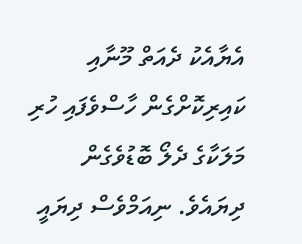އެޔާއެކު ދެއަތް މޫނާއި ކައިރިކޮށްގެން ހާސްވެފައި ހުރި މަލަކާގެ ދެލޯ ބޮޑުވެގެން ދިޔައެވެ. ނިއަމްވެސް ދިޔައީ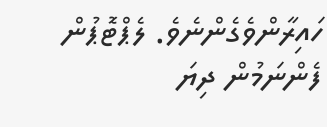ހައިރާންވެގެންނެވެ. ލެޕްޓޮޕުން ފެންނަމުން ދިޔަ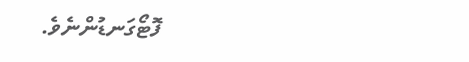ފޮޓޯގަނޑުންނެވެ.